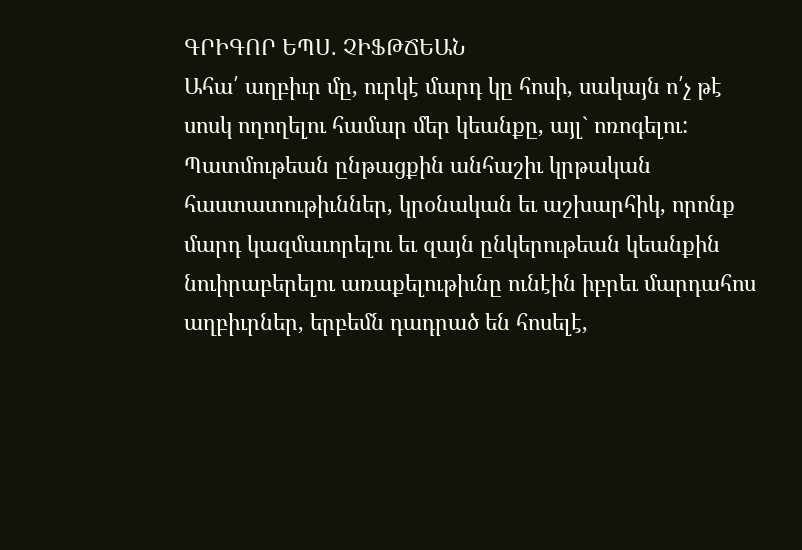ԳՐԻԳՈՐ ԵՊՍ. ՉԻՖԹՃԵԱՆ
Ահա՛ աղբիւր մը, ուրկէ մարդ կը հոսի, սակայն ո՛չ թէ սոսկ ողողելու համար մեր կեանքը, այլ` ոռոգելու: Պատմութեան ընթացքին անհաշիւ կրթական հաստատութիւններ, կրօնական եւ աշխարհիկ, որոնք մարդ կազմաւորելու եւ զայն ընկերութեան կեանքին նուիրաբերելու առաքելութիւնը ունէին իբրեւ մարդահոս աղբիւրներ, երբեմն դադրած են հոսելէ,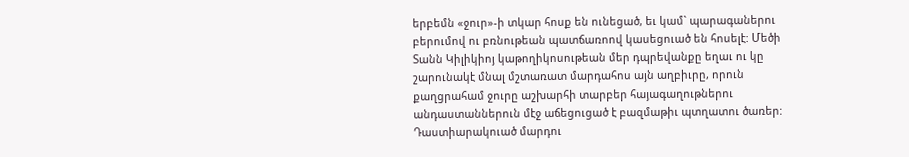երբեմն «ջուր»-ի տկար հոսք են ունեցած, եւ կամ` պարագաներու բերումով ու բռնութեան պատճառոով կասեցուած են հոսելէ: Մեծի Տանն Կիլիկիոյ կաթողիկոսութեան մեր դպրեվանքը եղաւ ու կը շարունակէ մնալ մշտառատ մարդահոս այն աղբիւրը, որուն քաղցրահամ ջուրը աշխարհի տարբեր հայագաղութներու անդաստաններուն մէջ աճեցուցած է բազմաթիւ պտղատու ծառեր:
Դաստիարակուած մարդու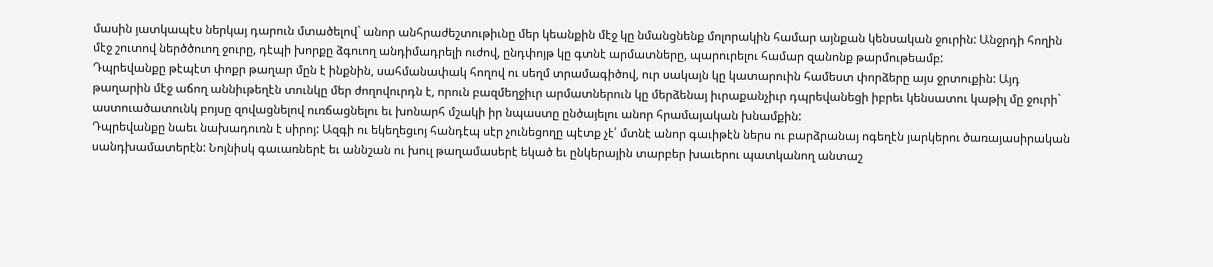մասին յատկապէս ներկայ դարուն մտածելով` անոր անհրաժեշտութիւնը մեր կեանքին մէջ կը նմանցնենք մոլորակին համար այնքան կենսական ջուրին: Անջրդի հողին մէջ շուտով ներծծուող ջուրը, դէպի խորքը ձգուող անդիմադրելի ուժով, ընդփոյթ կը գտնէ արմատները, պարուրելու համար զանոնք թարմութեամբ:
Դպրեվանքը թէպէտ փոքր թաղար մըն է ինքնին, սահմանափակ հողով ու սեղմ տրամագիծով, ուր սակայն կը կատարուին համեստ փորձերը այս ջրտուքին: Այդ թաղարին մէջ աճող աննիւթեղէն տունկը մեր ժողովուրդն է, որուն բազմեղջիւր արմատներուն կը մերձենայ իւրաքանչիւր դպրեվանեցի իբրեւ կենսատու կաթիլ մը ջուրի` աստուածատունկ բոյսը զովացնելով ուռճացնելու եւ խոնարհ մշակի իր նպաստը ընծայելու անոր հրամայական խնամքին:
Դպրեվանքը նաեւ նախադուռն է սիրոյ: Ազգի ու եկեղեցւոյ հանդէպ սէր չունեցողը պէտք չէ՛ մտնէ անոր գաւիթէն ներս ու բարձրանայ ոգեղէն յարկերու ծառայասիրական սանդխամատերէն: Նոյնիսկ գաւառներէ եւ աննշան ու խուլ թաղամասերէ եկած եւ ընկերային տարբեր խաւերու պատկանող անտաշ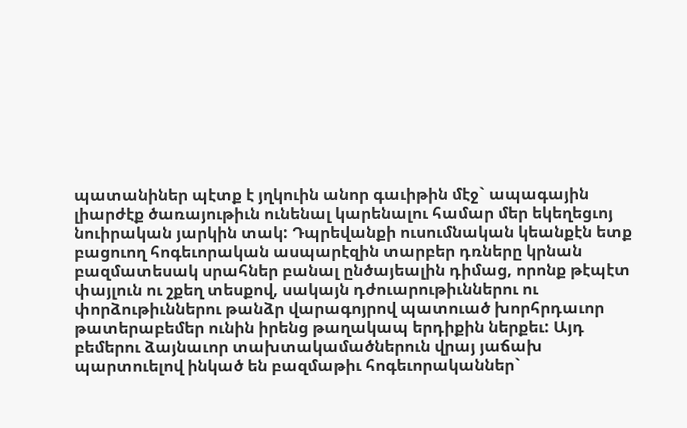պատանիներ պէտք է յղկուին անոր գաւիթին մէջ` ապագային լիարժէք ծառայութիւն ունենալ կարենալու համար մեր եկեղեցւոյ նուիրական յարկին տակ: Դպրեվանքի ուսումնական կեանքէն ետք բացուող հոգեւորական ասպարէզին տարբեր դռները կրնան բազմատեսակ սրահներ բանալ ընծայեալին դիմաց, որոնք թէպէտ փայլուն ու շքեղ տեսքով, սակայն դժուարութիւններու ու փորձութիւններու թանձր վարագոյրով պատուած խորհրդաւոր թատերաբեմեր ունին իրենց թաղակապ երդիքին ներքեւ: Այդ բեմերու ձայնաւոր տախտակամածներուն վրայ յաճախ պարտուելով ինկած են բազմաթիւ հոգեւորականներ`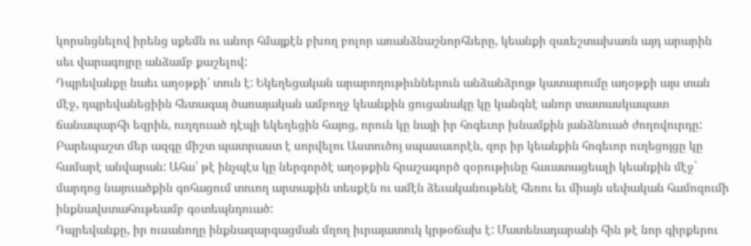կորսնցնելով իրենց սքեմն ու անոր հմայքէն բխող բոլոր առանձնաշնորհները, կեանքի զաւեշտախառն այդ արարին սեւ վարագոյրը անձամբ քաշելով:
Դպրեվանքը նաեւ աղօթքի՛ տուն է: Եկեղեցական արարողութիւններուն անձանձրոյթ կատարումը աղօթքի այս տան մէջ, դպրեվանեցիին հետագայ ծառայական ամբողջ կեանքին ցուցանակը կը կանգնէ անոր տատասկապատ ճանապարհի եզրին, ուղղուած դէպի եկեղեցին հայոց, որուն կը նայի իր հոգեւոր խնամքին յանձնուած ժողովուրդը: Բարեպաշտ մեր ազգը միշտ պատրաստ է սորվելու Աստուծոյ սպասաւորէն, զոր իր կեանքին հոգեւոր ուղեցոյցը կը համարէ անվարան: Ահա՛ թէ ինչպէս կը ներգործէ աղօթքին հրաշագործ զօրութիւնը հաւատացեալի կեանքին մէջ` մարդոց նայուածքին գոհացում տուող արտաքին տեսքէն ու ամէն ձեւականութենէ հեռու եւ միայն սեփական համոզումի ինքնավստահութեամբ գօտեպնդուած:
Դպրեվանքը, իր ուսանողը ինքնազարգացման մղող իւրայատուկ կրթօճախ է: Մատենադարանի հին թէ նոր գիրքերու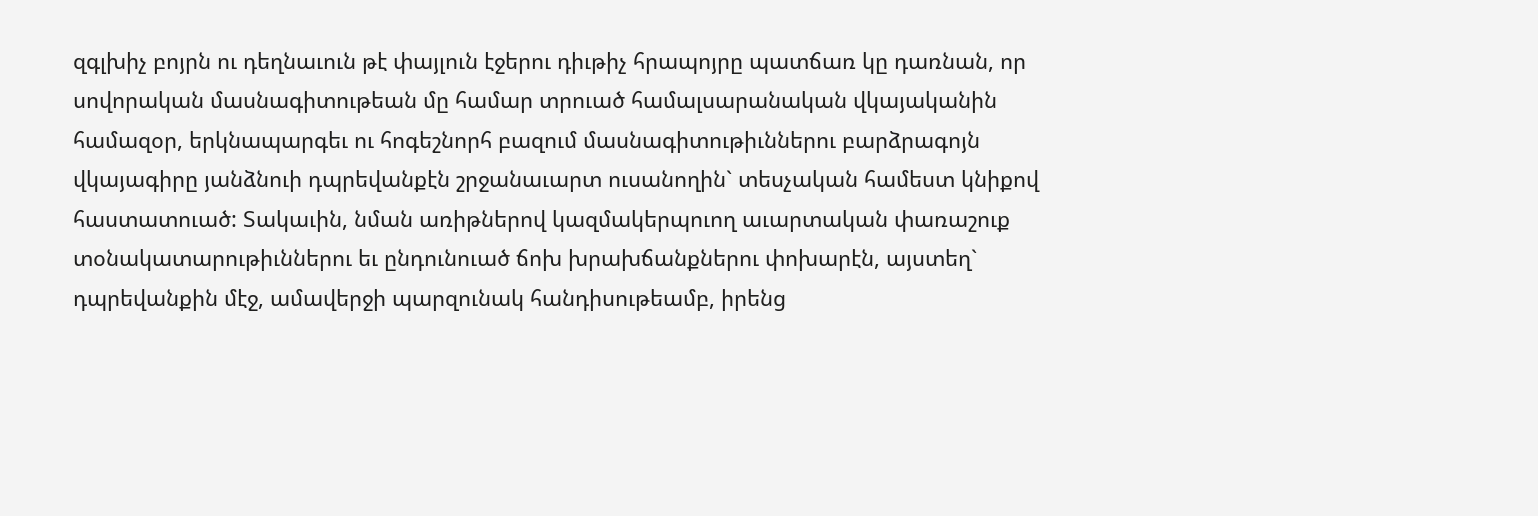զգլխիչ բոյրն ու դեղնաւուն թէ փայլուն էջերու դիւթիչ հրապոյրը պատճառ կը դառնան, որ սովորական մասնագիտութեան մը համար տրուած համալսարանական վկայականին համազօր, երկնապարգեւ ու հոգեշնորհ բազում մասնագիտութիւններու բարձրագոյն վկայագիրը յանձնուի դպրեվանքէն շրջանաւարտ ուսանողին` տեսչական համեստ կնիքով հաստատուած: Տակաւին, նման առիթներով կազմակերպուող աւարտական փառաշուք տօնակատարութիւններու եւ ընդունուած ճոխ խրախճանքներու փոխարէն, այստեղ` դպրեվանքին մէջ, ամավերջի պարզունակ հանդիսութեամբ, իրենց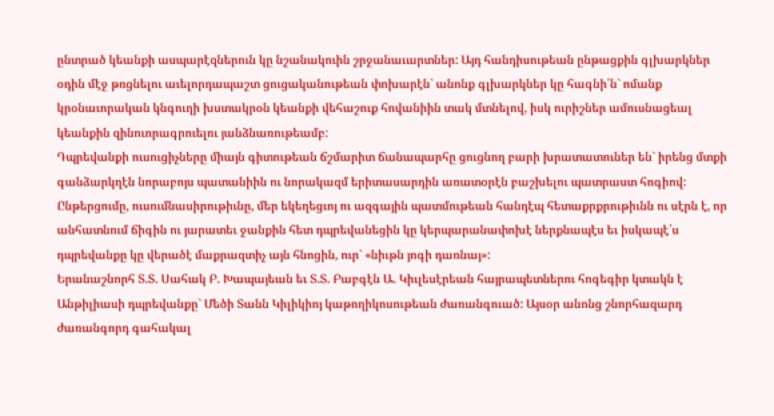ընտրած կեանքի ասպարէզներուն կը նշանակուին շրջանաւարտներ: Այդ հանդիսութեան ընթացքին գլխարկներ օդին մէջ թռցնելու աւելորդապաշտ ցուցականութեան փոխարէն` անոնք գլխարկներ կը հագնի՛ն` ոմանք կրօնաւորական կնգուղի խստակրօն կեանքի վեհաշուք հովանիին տակ մտնելով, իսկ ուրիշներ ամուսնացեալ կեանքին զինուորագրուելու յանձնառութեամբ:
Դպրեվանքի ուսուցիչները միայն գիտութեան ճշմարիտ ճանապարհը ցուցնող բարի խրատատուներ են` իրենց մտքի գանձարկղէն նորաբոյս պատանիին ու նորակազմ երիտասարդին առատօրէն բաշխելու պատրաստ հոգիով: Ընթերցումը, ուսումնասիրութիւնը, մեր եկեղեցւոյ ու ազգային պատմութեան հանդէպ հետաքրքրութիւնն ու սէրն է, որ անհատնում ճիգին ու յարատեւ ջանքին հետ դպրեվանեցին կը կերպարանափոխէ ներքնապէս եւ իսկապէ՛ս դպրեվանքը կը վերածէ մաքրազտիչ այն հնոցին, ուր` «նիւթն յոգի դառնայ»:
Երանաշնորհ Տ.Տ. Սահակ Բ. Խապայեան եւ Տ.Տ. Բաբգէն Ա. Կիւլեսէրեան հայրապետներու հոգեգիր կտակն է Անթիլիասի դպրեվանքը` Մեծի Տանն Կիլիկիոյ կաթողիկոսութեան ժառանգուած: Այսօր անոնց շնորհազարդ ժառանգորդ գահակալ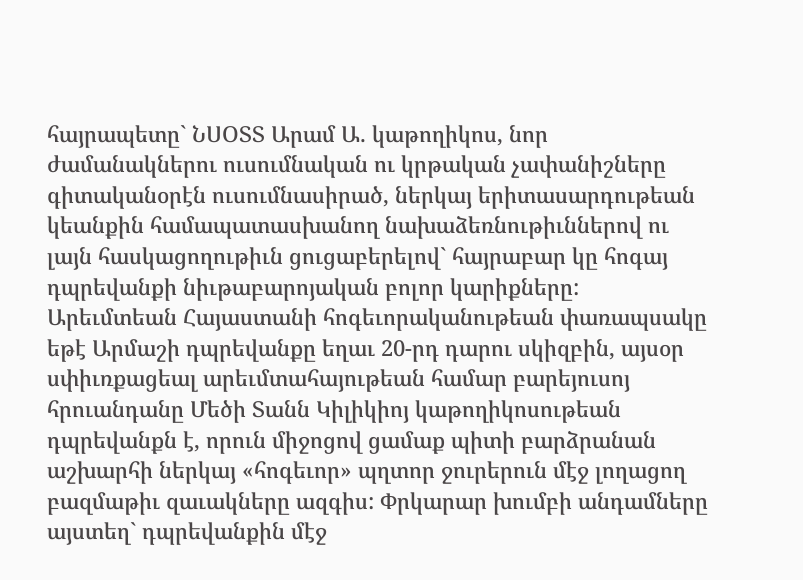հայրապետը` ՆՍՕՏՏ Արամ Ա. կաթողիկոս, նոր ժամանակներու ուսումնական ու կրթական չափանիշները գիտականօրէն ուսումնասիրած, ներկայ երիտասարդութեան կեանքին համապատասխանող նախաձեռնութիւններով ու լայն հասկացողութիւն ցուցաբերելով` հայրաբար կը հոգայ դպրեվանքի նիւթաբարոյական բոլոր կարիքները:
Արեւմտեան Հայաստանի հոգեւորականութեան փառապսակը եթէ Արմաշի դպրեվանքը եղաւ 20-րդ դարու սկիզբին, այսօր սփիւռքացեալ արեւմտահայութեան համար բարեյուսոյ հրուանդանը Մեծի Տանն Կիլիկիոյ կաթողիկոսութեան դպրեվանքն է, որուն միջոցով ցամաք պիտի բարձրանան աշխարհի ներկայ «հոգեւոր» պղտոր ջուրերուն մէջ լողացող բազմաթիւ զաւակները ազգիս: Փրկարար խումբի անդամները այստեղ` դպրեվանքին մէջ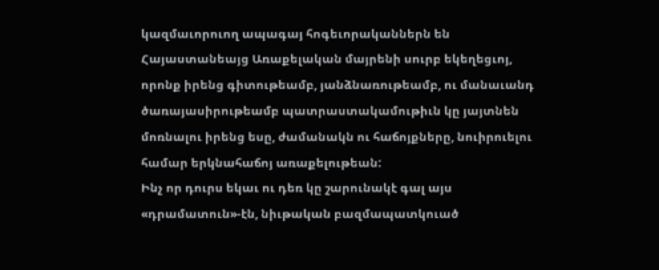կազմաւորուող ապագայ հոգեւորականներն են Հայաստանեայց Առաքելական մայրենի սուրբ եկեղեցւոյ, որոնք իրենց գիտութեամբ, յանձնառութեամբ, ու մանաւանդ ծառայասիրութեամբ պատրաստակամութիւն կը յայտնեն մոռնալու իրենց եսը, ժամանակն ու հաճոյքները, նուիրուելու համար երկնահաճոյ առաքելութեան:
Ինչ որ դուրս եկաւ ու դեռ կը շարունակէ գալ այս «դրամատուն»-էն, նիւթական բազմապատկուած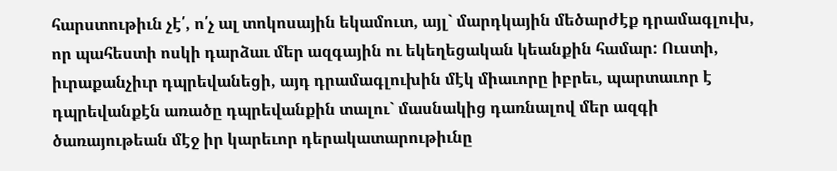հարստութիւն չէ՛, ո՛չ ալ տոկոսային եկամուտ, այլ` մարդկային մեծարժէք դրամագլուխ, որ պահեստի ոսկի դարձաւ մեր ազգային ու եկեղեցական կեանքին համար: Ուստի, իւրաքանչիւր դպրեվանեցի, այդ դրամագլուխին մէկ միաւորը իբրեւ, պարտաւոր է դպրեվանքէն առածը դպրեվանքին տալու` մասնակից դառնալով մեր ազգի ծառայութեան մէջ իր կարեւոր դերակատարութիւնը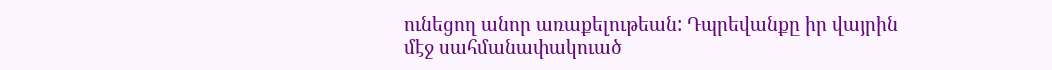ունեցող անոր առաքելութեան: Դպրեվանքը իր վայրին մէջ սահմանափակուած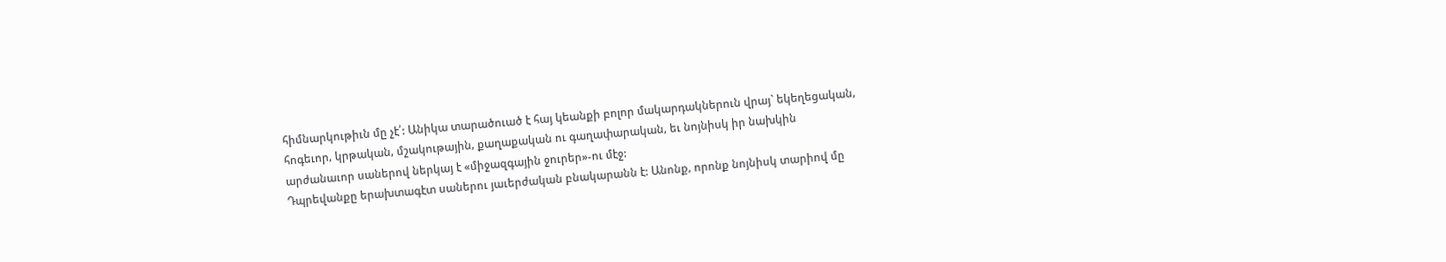հիմնարկութիւն մը չէ՛: Անիկա տարածուած է հայ կեանքի բոլոր մակարդակներուն վրայ` եկեղեցական, հոգեւոր, կրթական, մշակութային, քաղաքական ու գաղափարական, եւ նոյնիսկ իր նախկին արժանաւոր սաներով ներկայ է «միջազգային ջուրեր»-ու մէջ:
Դպրեվանքը երախտագէտ սաներու յաւերժական բնակարանն է: Անոնք, որոնք նոյնիսկ տարիով մը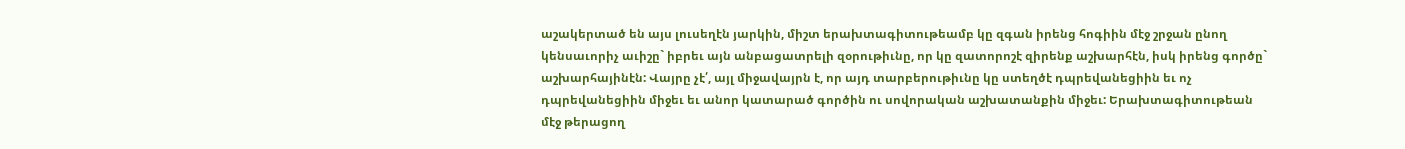աշակերտած են այս լուսեղէն յարկին, միշտ երախտագիտութեամբ կը զգան իրենց հոգիին մէջ շրջան ընող կենսաւորիչ աւիշը` իբրեւ այն անբացատրելի զօրութիւնը, որ կը զատորոշէ զիրենք աշխարհէն, իսկ իրենց գործը` աշխարհայինէն: Վայրը չէ՛, այլ միջավայրն է, որ այդ տարբերութիւնը կը ստեղծէ դպրեվանեցիին եւ ոչ դպրեվանեցիին միջեւ եւ անոր կատարած գործին ու սովորական աշխատանքին միջեւ: Երախտագիտութեան մէջ թերացող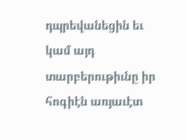դպրեվանեցին եւ կամ այդ տարբերութիւնը իր հոգիէն առյաւէտ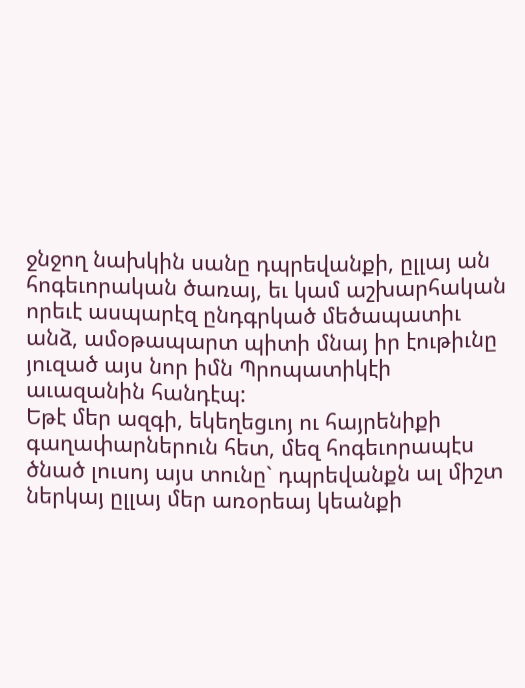ջնջող նախկին սանը դպրեվանքի, ըլլայ ան հոգեւորական ծառայ, եւ կամ աշխարհական որեւէ ասպարէզ ընդգրկած մեծապատիւ անձ, ամօթապարտ պիտի մնայ իր էութիւնը յուզած այս նոր իմն Պրոպատիկէի աւազանին հանդէպ:
Եթէ մեր ազգի, եկեղեցւոյ ու հայրենիքի գաղափարներուն հետ, մեզ հոգեւորապէս ծնած լուսոյ այս տունը` դպրեվանքն ալ միշտ ներկայ ըլլայ մեր առօրեայ կեանքի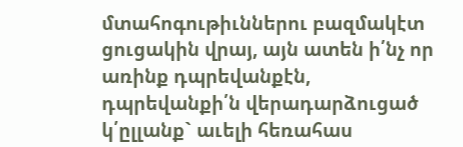մտահոգութիւններու բազմակէտ ցուցակին վրայ, այն ատեն ի՛նչ որ առինք դպրեվանքէն, դպրեվանքի՛ն վերադարձուցած կ՛ըլլանք` աւելի հեռահաս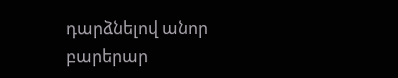դարձնելով անոր բարերար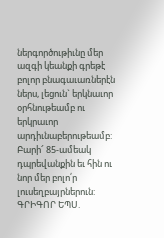ներգործութիւնը մեր ազգի կեանքի գրեթէ բոլոր բնագաւառներէն ներս, լեցուն` երկնաւոր օրհնութեամբ ու երկրաւոր արդիւնաբերութեամբ:
Բարի՜ 85-ամեակ դպրեվանքին եւ հին ու նոր մեր բոլո՛ր լուսեղբայրներուն:
ԳՐԻԳՈՐ ԵՊՍ.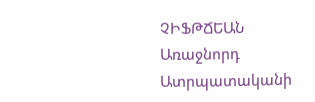ՉԻՖԹՃԵԱՆ
Առաջնորդ Ատրպատականի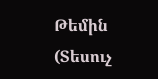Թեմին
(Տեսուչ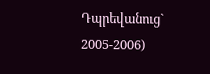Դպրեվանուց` 2005-2006)